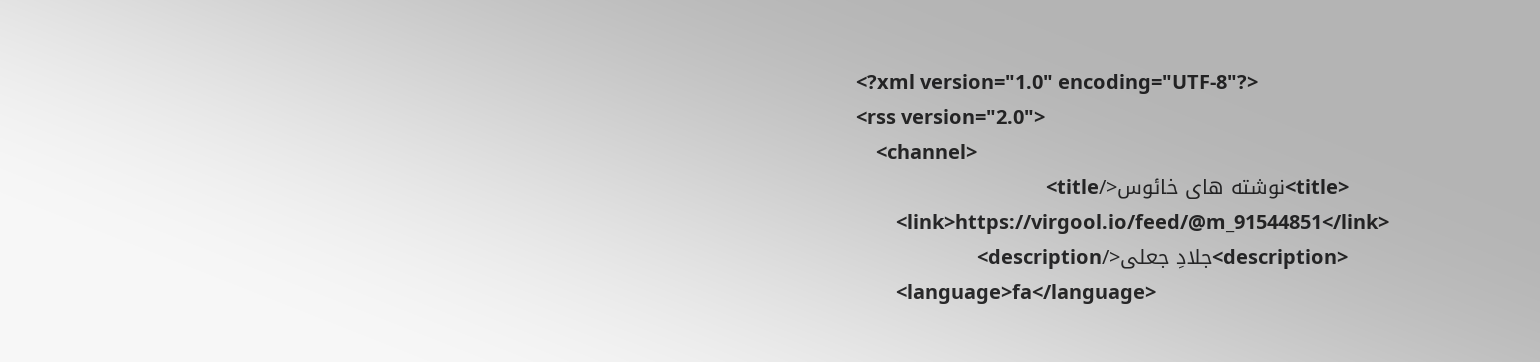<?xml version="1.0" encoding="UTF-8"?>
<rss version="2.0">
    <channel>
        <title>نوشته های خائوس</title>
        <link>https://virgool.io/feed/@m_91544851</link>
        <description>جلادِ جعلی</description>
        <language>fa</language>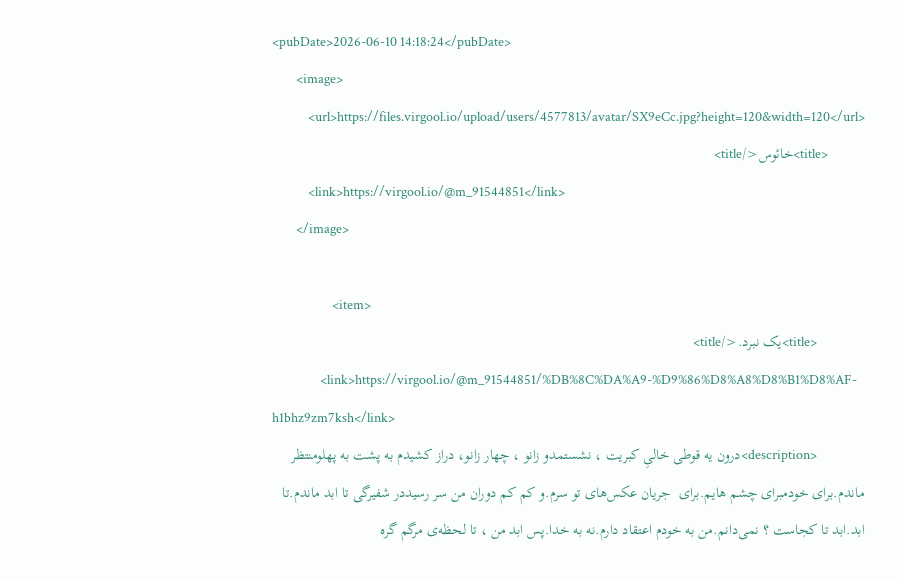<pubDate>2026-06-10 14:18:24</pubDate>
        <image>
            <url>https://files.virgool.io/upload/users/4577813/avatar/SX9eCc.jpg?height=120&width=120</url>
            <title>خائوس</title>
            <link>https://virgool.io/@m_91544851</link>
        </image>

                    <item>
                <title>یک نبرد.</title>
                <link>https://virgool.io/@m_91544851/%DB%8C%DA%A9-%D9%86%D8%A8%D8%B1%D8%AF-h1bhz9zm7ksh</link>
                <description>درون یه قوطی خالیِ کبریت ، نشستمدو زانو ، چهار زانو، دراز کشیدم به پشت به پهلومنتظر ماندم.برای خودمبرای چشم هایم.برای  جریان عکس‌های تو سرم.و کم کم دوران من سر رسیددر شفیرگی تا ابد ماندم.تا ابد.ابد تا کجاست ؟ نمی‌دانم.من به خودم اعتقاد دارم.نه به خدا.پس ابد من ، تا لحظه‌ی مرگم گره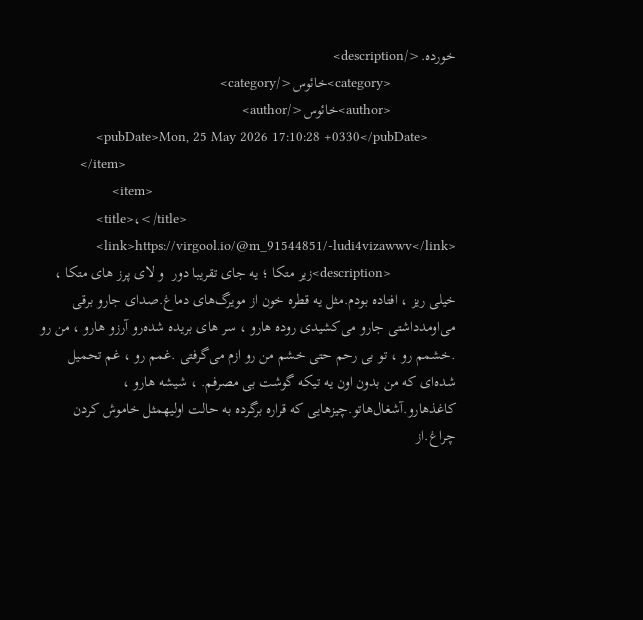خورده.</description>
                <category>خائوس</category>
                <author>خائوس</author>
                <pubDate>Mon, 25 May 2026 17:10:28 +0330</pubDate>
            </item>
                    <item>
                <title>،</title>
                <link>https://virgool.io/@m_91544851/-ludi4vizawwv</link>
                <description>زیر متکا ؛ یه جای تقریبا دور  و لای پرز های متکا ، خیلی ریز ، افتاده بودم.مثل یه قطره خون از مویرگ‌های دماغ.صدای جارو برقی می‌اومدداشتی جارو می‌کشیدی روده هارو ، سر های بریده شده‌رو آرزو هارو ، من رو .خشمم رو ، تو بی رحم حتی خشم‌ من رو ازم می‌گرفتی .غمم رو ، غم تحمیل شده‌‌ای که من بدون اون یه تیکه گوشت بی مصرفم. ، شیشه هارو ، کاغذهارو.آشغال‌هاتو.چیزهایی که قراره برگرده به حالت اولیهمثل خاموش کردن چراغ.از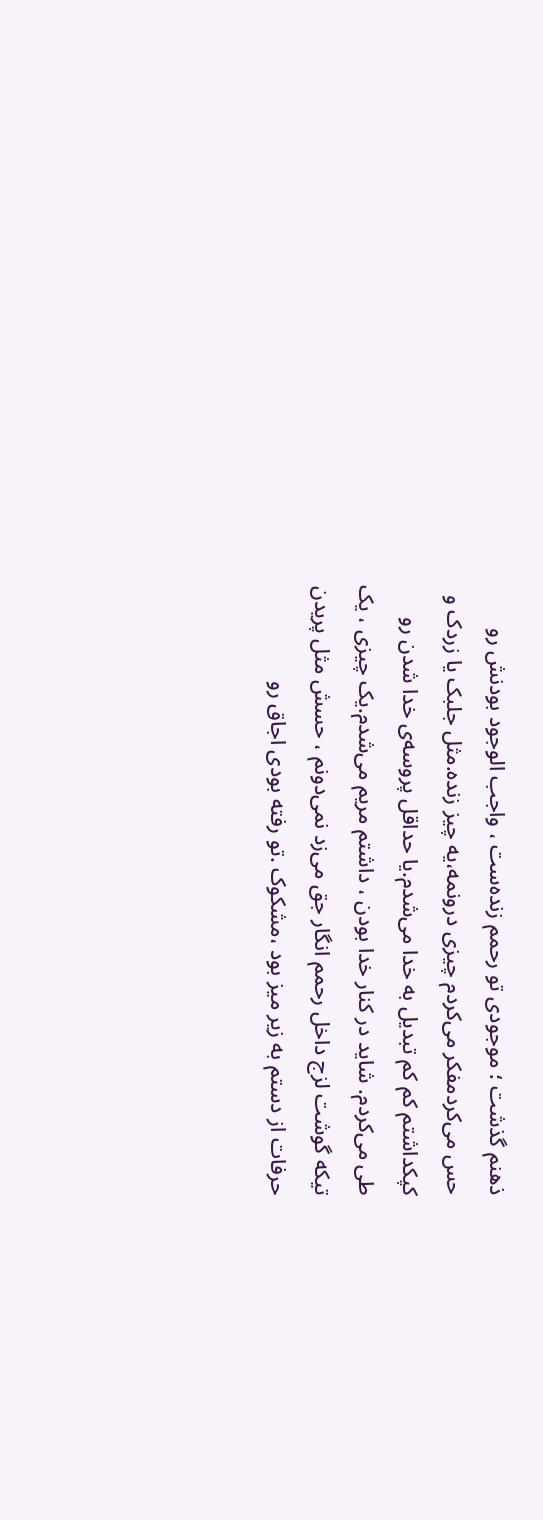ذهنم گذشت ؛ موجودی تو رحمم زنده‌ست ، واجب الوجود بودنش رو حس می‌کردمفکر می‌کردم چیزی درونمه،یه چیز زنده.مثل جلبک یا زردک و کپکداشتم کم کم تبدیل به خدا می‌شدم.یا حداقل پروسه‌ی خدا شدن رو طی می‌کردم. شاید در کنار خدا بودن ، داشتم مریم می‌شدم.یک چیزی ، یک تیکه گوشت لزج داخل رحمم انگار جق می‌زد نمی‌دونم ، حسش مثل پریدن حرفات از دستم به زیر میز بود ،مشکوک .تو رفته بودی اجاق رو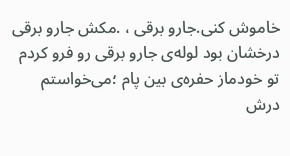خاموش کنی.جارو برقی ، .مکش جارو برقی درخشان بود لوله‌ی جارو برقی رو فرو کردم تو خودماز حفره‌ی بین پام ؛می‌خواستم درش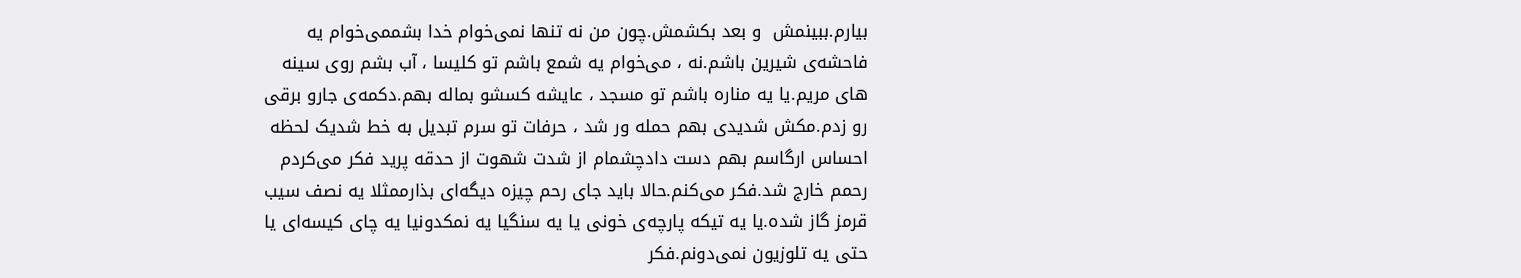بیارم.ببینمش  و بعد بکشمش.چون من نه تنها نمی‌خوام خدا بشممی‌خوام یه فاحشه‌ی شیرین باشم.نه ، می‌خوام یه شمع باشم تو کلیسا ، آب بشم روی سینه های مریم.یا یه مناره باشم تو مسجد ، عایشه کسشو بماله بهم.دکمه‌ی جارو برقی رو زدم.مکش شدیدی بهم حمله ور شد ، حرفات تو سرم تبدیل به خط شدیک لحظه احساس ارگاسم بهم دست دادچشمام از شدت شهوت از حدقه پرید فکر می‌کردم رحمم خارج شد.فکر می‌کنم.حالا باید جای رحم چیزه دیگه‌ای بذارممثلا یه نصف سیب قرمز گاز شده.یا یه تیکه پارچه‌ی خونی یا یه سنگیا یه نمکدونیا یه چای کیسه‌ای یا حتی یه تلوزیون نمی‌دونم.فکر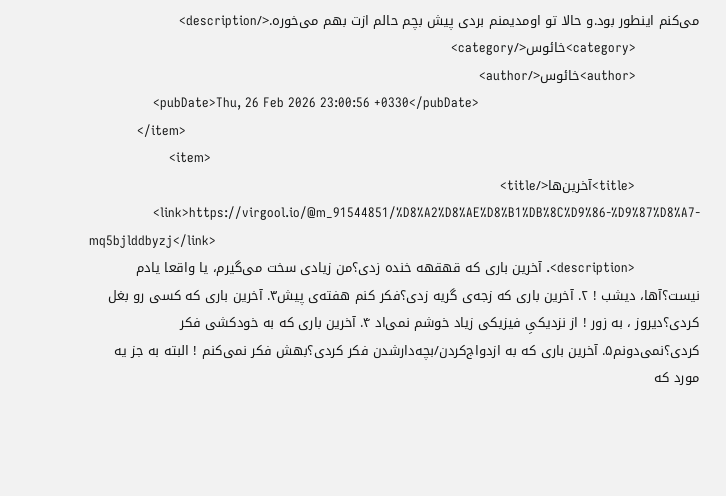می‌کنم اینطور بود.و حالا تو اومدیمنم بردی پیش بچم حالم ازت بهم می‌خوره.</description>
                <category>خائوس</category>
                <author>خائوس</author>
                <pubDate>Thu, 26 Feb 2026 23:00:56 +0330</pubDate>
            </item>
                    <item>
                <title>آخرین‌ها</title>
                <link>https://virgool.io/@m_91544851/%D8%A2%D8%AE%D8%B1%DB%8C%D9%86-%D9%87%D8%A7-mq5bjlddbyzj</link>
                <description>. آخرین باری که قهقهه خنده زدی؟من زیادی سخت می‌گیرم، یا واقعا یادم نیست؟آها، دیشب ! ۲. آخرین باری که زجه‌ی گریه زدی؟فکر کنم هفته‌ی پیش۳. آخرین باری که کسی رو بغل کردی؟دیروز ، به زور ! از نزدیکیِ فیزیکی زیاد خوشم نمی‌اد ۴. آخرین باری که به خودکشی فکر کردی؟نمی‌دونم۵. آخرین باری که به ازدواج‌کردن/بچه‌دار‌شدن فکر کردی؟بهش فکر نمی‌کنم ! البته به جز یه مورد که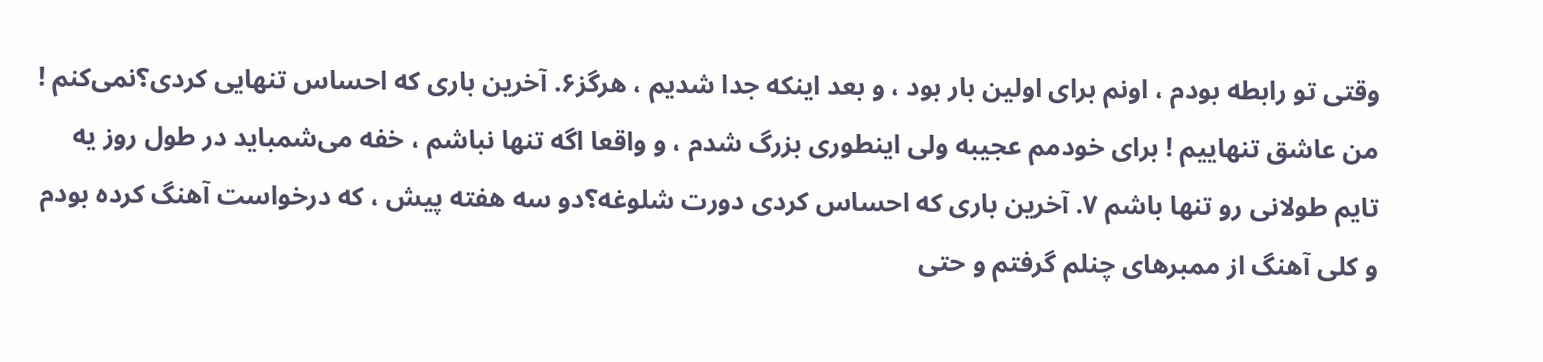وقتی تو رابطه بودم ، اونم برای اولین بار بود ، و بعد اینکه جدا شدیم ، هرگز۶. آخرین باری که احساس تنهایی کردی؟نمی‌کنم ! من عاشق تنهاییم ! برای خودمم عجیبه ولی اینطوری بزرگ شدم ، و واقعا اگه تنها نباشم ، خفه می‌شمباید در طول روز یه تایم طولانی رو تنها باشم ۷. آخرین باری که احساس کردی دورت شلوغه؟دو سه هفته پیش ، که درخواست آهنگ کرده بودم و کلی آهنگ از ممبرهای چنلم گرفتم و حتی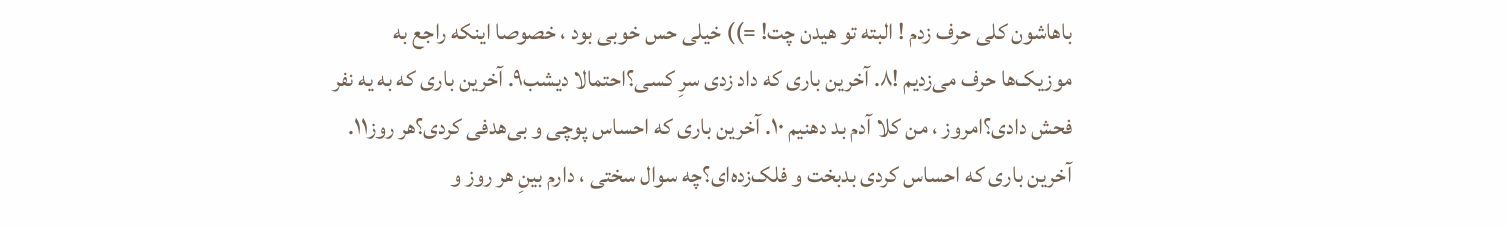باهاشون کلی حرف زدم ! البته تو هیدن چت! =)) خیلی حس خوبی بود ، خصوصا اینکه راجع به موزیک‌ها حرف می‌زدیم !۸. آخرین باری که داد زدی سرِ کسی؟احتمالا دیشب۹. آخرین باری که به یه نفر فحش دادی؟امروز ، من کلا آدم بد دهنیم ۱۰. آخرین باری که احساس پوچی و بی‌هدفی کردی؟هر روز۱۱. آخرین باری که احساس کردی بدبخت و فلک‌زده‌ای؟چه سوال سختی ، دارم بینِ هر روز و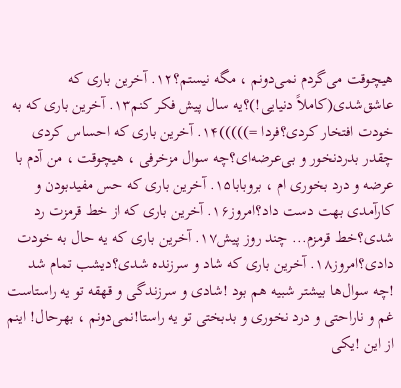هیچوقت می‌گردم نمی‌دونم ، مگه نیستم؟۱۲. آخرین باری که عاشق‌شدی(کاملاً دنیایی!)؟یه سال پیش فکر کنم۱۳. آخرین باری که به خودت افتخار کردی؟فردا =)))))۱۴. آخرین باری که احساس کردی چقدر بدردنخور و بی‌عرضه‌ای؟چه سوال مزخرفی ، هیچوقت ، من آدم با عرضه و درد بخوری ام ، بروبابا۱۵. آخرین باری که حس مفیدبودن و کارآمدی بهت دست داد؟امروز۱۶. آخرین باری که از خط قرمزت رد شدی؟خط قرمزم... چند روز پیش۱۷. آخرین باری که یه حال به خودت دادی؟امروز۱۸. آخرین باری که شاد و سرزنده شدی؟دیشب تمام شد !چه سوال‌ها بیشتر شبیه هم بود !شادی و سرزندگی و قهقه تو یه راستاست غم و ناراحتی و درد نخوری و بدبختی تو یه راستا!نمی‌دونم ، بهرحال! اینم از این !یکی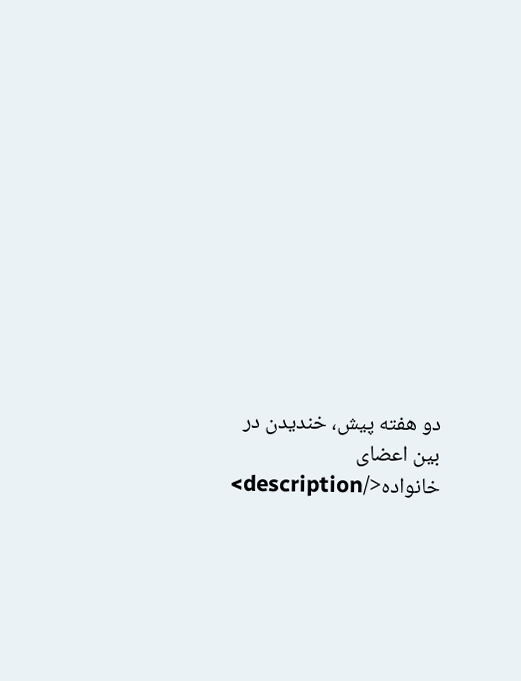دو هفته پیش، خندیدن در بین اعضای خانواده</description>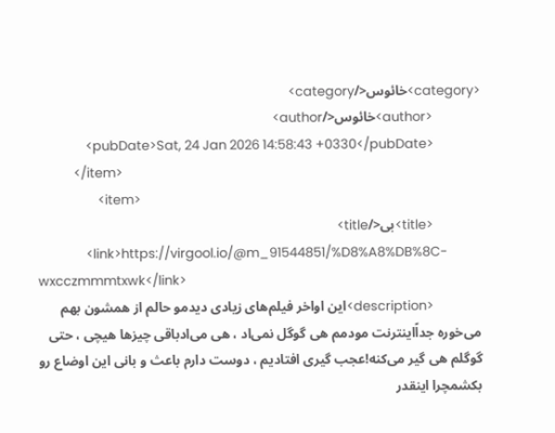<category>خائوس</category>
                <author>خائوس</author>
                <pubDate>Sat, 24 Jan 2026 14:58:43 +0330</pubDate>
            </item>
                    <item>
                <title>بی</title>
                <link>https://virgool.io/@m_91544851/%D8%A8%DB%8C-wxcczmmmtxwk</link>
                <description>این اواخر فیلم‌های زیادی دیدمو حالم از همشون بهم می‌خوره جداًاینترنت مودمم هی گوگل نمی‌اد ، هی می‌ادباقی چیزها هیچی ، حتی گوگلم هی گیر می‌کنه!عجب گیری افتادیم ، دوست دارم باعث و بانی این اوضاع رو بکشمچرا اینقدر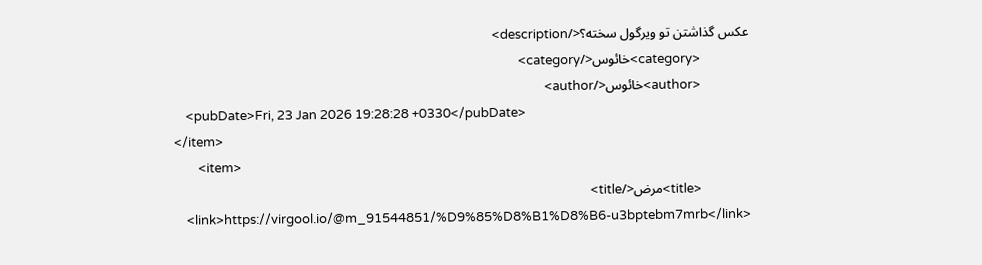عکس گذاشتن تو ویرگول سخته؟</description>
                <category>خائوس</category>
                <author>خائوس</author>
                <pubDate>Fri, 23 Jan 2026 19:28:28 +0330</pubDate>
            </item>
                    <item>
                <title>مرض</title>
                <link>https://virgool.io/@m_91544851/%D9%85%D8%B1%D8%B6-u3bptebm7mrb</link>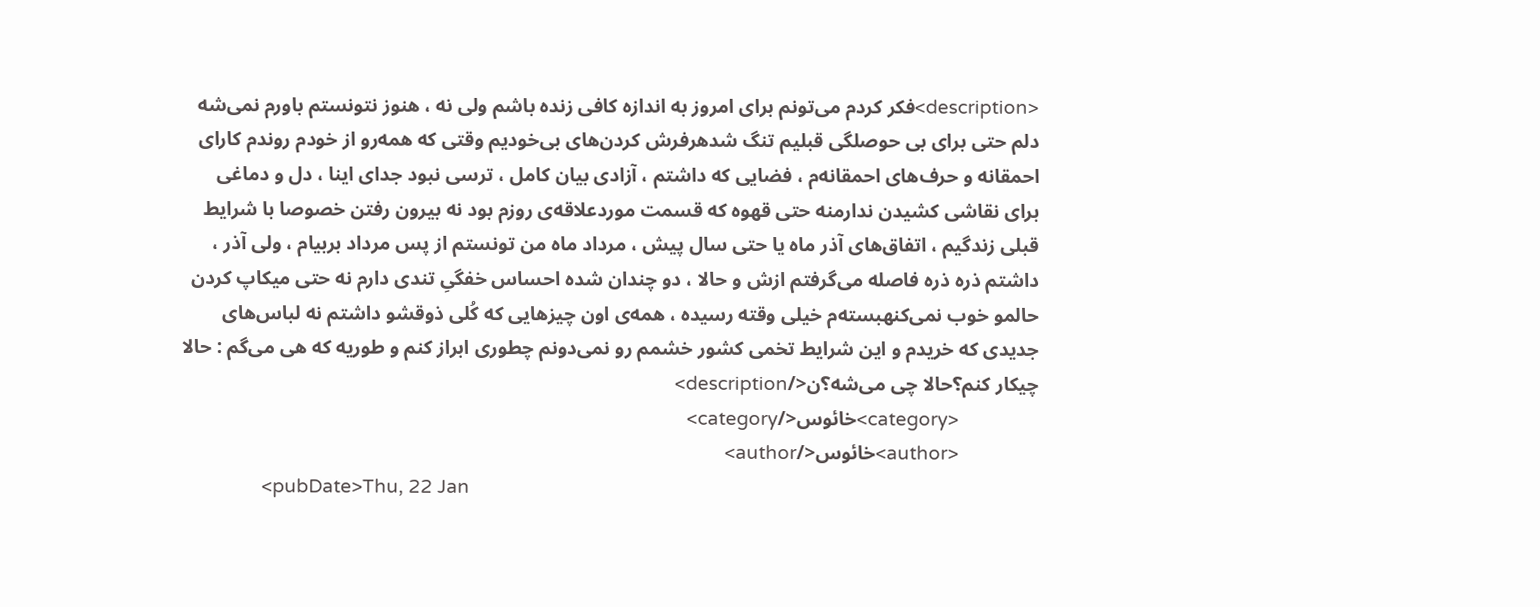<description>فکر کردم می‌تونم برای امروز به اندازه کافی زنده باشم ولی نه ، هنوز نتونستم باورم نمی‌شه دلم حتی برای بی حوصلگی قبلیم تنگ شدهرفرش کردن‌های بی‌خودیم وقتی که همه‌رو از خودم روندم کارای احمقانه و حرف‌های احمقانه‌م ، فضایی که داشتم ، آزادی بیان کامل ، ترسی نبود جدای اینا ، دل و دماغی برای نقاشی کشیدن ندارمنه حتی قهوه که قسمت موردعلاقه‌ی روزم بود نه بیرون رفتن خصوصا با شرایط قبلی زندگیم ، اتفاق‌های آذر ماه یا حتی سال پیش ، مرداد ماه من تونستم از پس مرداد بربیام ، ولی آذر ، داشتم ذره ذره فاصله می‌گرفتم ازش و حالا ، دو چندان شده احساس خفگیِ تندی دارم نه حتی میکاپ کردن حالمو خوب نمی‌کنهبسته‌م خیلی وقته رسیده ، همه‌ی اون چیزهایی که کُلی ذوقشو داشتم نه لباس‌های جدیدی که خریدم و این شرایط تخمی کشور خشمم رو نمی‌دونم چطوری ابراز کنم و طوریه که هی می‌گم : حالا چیکار کنم؟حالا چی می‌شه؟ن</description>
                <category>خائوس</category>
                <author>خائوس</author>
                <pubDate>Thu, 22 Jan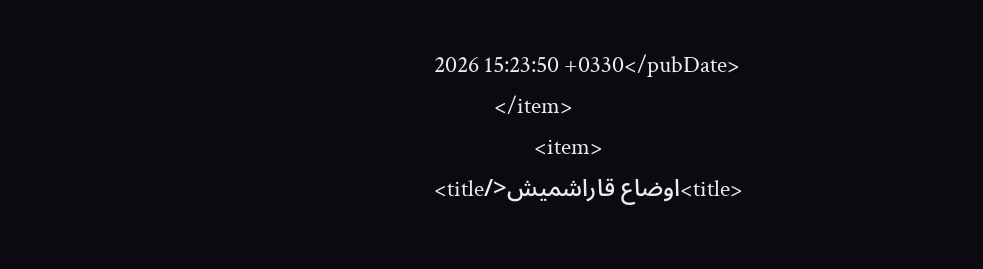2026 15:23:50 +0330</pubDate>
            </item>
                    <item>
                <title>اوضاع قاراشمیش</title>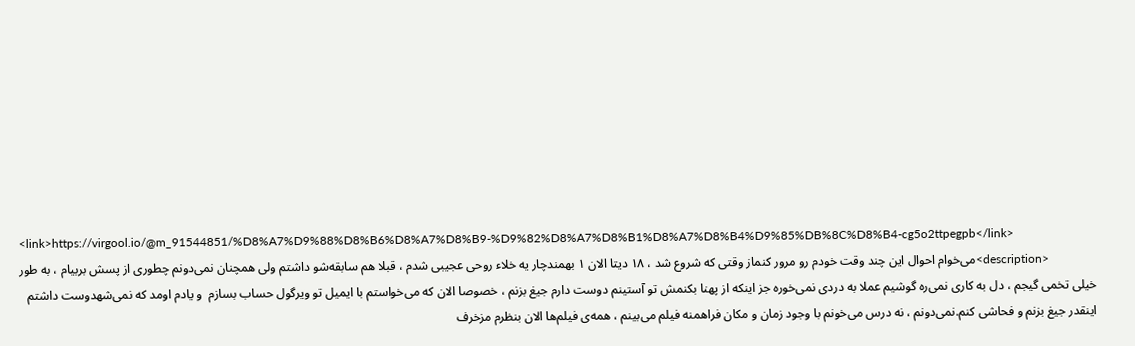<link>https://virgool.io/@m_91544851/%D8%A7%D9%88%D8%B6%D8%A7%D8%B9-%D9%82%D8%A7%D8%B1%D8%A7%D8%B4%D9%85%DB%8C%D8%B4-cg5o2ttpegpb</link>
                <description>می‌خوام احوال این چند وقت خودم رو مرور کنماز وقتی که شروع شد ، ۱۸ دیتا الان ۱ بهمندچار یه خلاء روحی عجیبی شدم ، قبلا هم سابقه‌‌شو داشتم ولی همچنان نمی‌دونم چطوری از پسش بربیام ، به طور خیلی تخمی گیجم ، دل به کاری نمی‌ره گوشیم عملا به دردی نمی‌خوره جز اینکه از پهنا بکنمش تو آستینم دوست دارم جیغ بزنم ، خصوصا الان که می‌خواستم با ایمیل تو ویرگول حساب بسازم  و یادم اومد که نمی‌شهدوست داشتم اینقدر جیغ بزنم و فحاشی کنم.نمی‌دونم ، نه درس می‌خونم با وجود زمان و مکان فراهمنه فیلم می‌بینم ، همه‌ی فیلم‌ها الان بنظرم مزخرف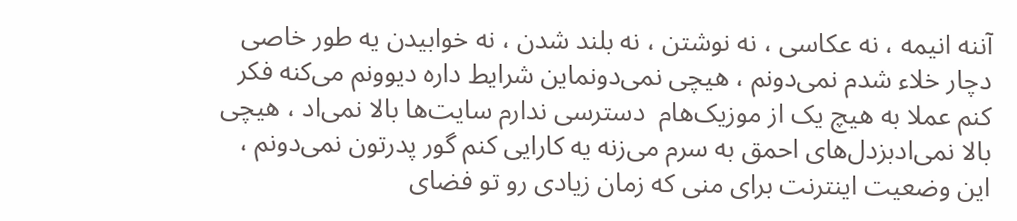آننه انیمه ، نه عکاسی ، نه نوشتن ، نه بلند شدن ، نه خوابیدن یه طور خاصی دچار خلاء شدم نمی‌دونم ، هیچی نمی‌دونماین شرایط داره دیوونم می‌کنه فکر کنم عملا به هیچ یک از موزیک‌هام  دسترسی ندارم سایت‌ها بالا نمی‌اد ، هیچی بالا نمی‌ادبزدل‌های احمق به سرم می‌زنه یه کارایی کنم گور پدرتون نمی‌دونم ، این وضعیت اینترنت برای منی که زمان زیادی رو تو فضای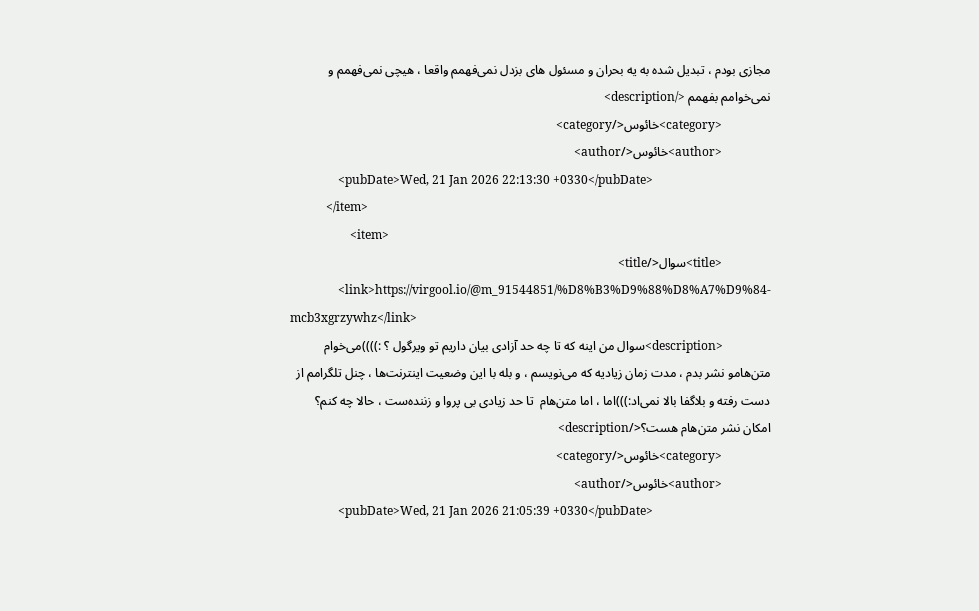مجازی بودم ، تبدیل شده به یه بحران و مسئول های بزدل نمی‌فهمم واقعا ، هیچی نمی‌فهمم و نمی‌خوامم بفهمم </description>
                <category>خائوس</category>
                <author>خائوس</author>
                <pubDate>Wed, 21 Jan 2026 22:13:30 +0330</pubDate>
            </item>
                    <item>
                <title>سوال</title>
                <link>https://virgool.io/@m_91544851/%D8%B3%D9%88%D8%A7%D9%84-mcb3xgrzywhz</link>
                <description>سوال من اینه که تا چه حد آزادی بیان داریم تو ویرگول ؟ :))))می‌خوام متن‌هامو نشر بدم ، مدت زمان زیادیه که می‌نویسم ، و بله با این وضعیت اینترنت‌ها ، چنل تلگرامم از دست رفته و بلاگفا بالا نمی‌اد:)))اما ، اما متن‌هام  تا حد زیادی بی پروا و زننده‌ست ، حالا چه کنم؟ امکان نشر متن‌هام هست؟</description>
                <category>خائوس</category>
                <author>خائوس</author>
                <pubDate>Wed, 21 Jan 2026 21:05:39 +0330</pubDate>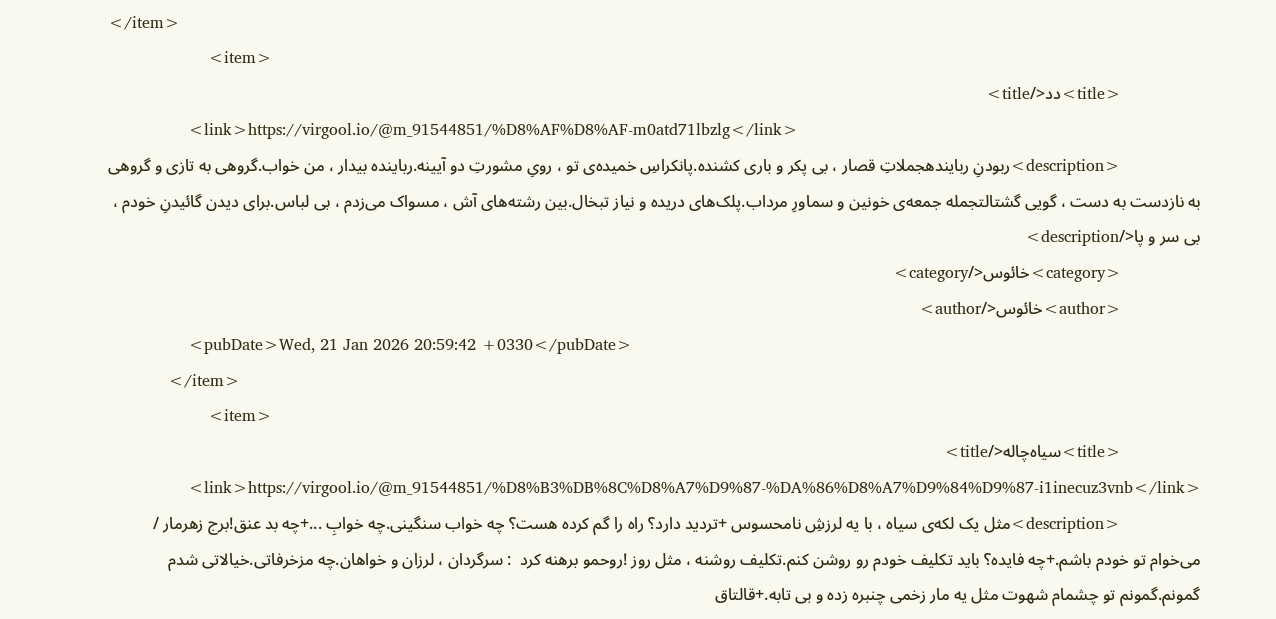</item>
                    <item>
                <title>دد</title>
                <link>https://virgool.io/@m_91544851/%D8%AF%D8%AF-m0atd71lbzlg</link>
                <description>ربودنِ ربایندهجملاتِ قصار ، بی پکر و باری کشنده.پانکراسِ خمیده‌ی تو ، رویِ مشورتِ دو آیینه.رباینده بیدار ، من خواب.گروهی به تازی و گروهی به نازدست به دست ، گویی گشتالتجمله جمعه‌ی خونین و سماورِ مرداب.پلک‌های دریده و نیاز تبخال.بین رشته‌های آش ، مسواک می‌زدم ، بی لباس.برای دیدن گائیدنِ خودم ، بی سر و پا</description>
                <category>خائوس</category>
                <author>خائوس</author>
                <pubDate>Wed, 21 Jan 2026 20:59:42 +0330</pubDate>
            </item>
                    <item>
                <title>سیاه‌چاله</title>
                <link>https://virgool.io/@m_91544851/%D8%B3%DB%8C%D8%A7%D9%87-%DA%86%D8%A7%D9%84%D9%87-i1inecuz3vnb</link>
                <description>مثل یک لکه‌ی سیاه ، با یه لرزشِ نامحسوس +تردید دارد؟ راه را گم کرده هست؟ چه خواب سنگینی.چه خوابِ ...+چه بد عنق!برج زهرمار / می‌خوام تو خودم باشم.+چه فایده؟ باید تکلیف خودم رو روشن کنم.تکلیف روشنه ، مثل روز !روحمو برهنه کرد  : سرگردان ، لرزان و خواهان.چه مزخرفاتی.خیالاتی شدم گمونم.گمونم تو چشمام شهوت مثل یه مار زخمی چنبره زده و بی تابه.+قالتاق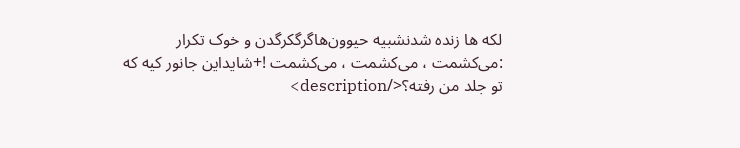لکه ها زنده شدنشبیه حیوون‌هاگرگکرگدن و خوک تکرار :می‌کشمت ، می‌کشمت ، می‌کشمت !+شایداین جانور کیه که تو جلد من رفته؟</description>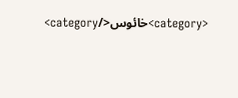<category>خائوس</category>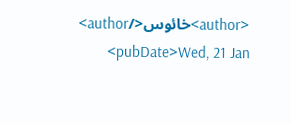<author>خائوس</author>
                <pubDate>Wed, 21 Jan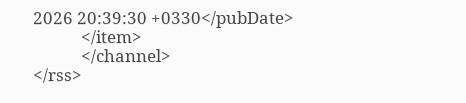2026 20:39:30 +0330</pubDate>
            </item>
            </channel>
</rss>